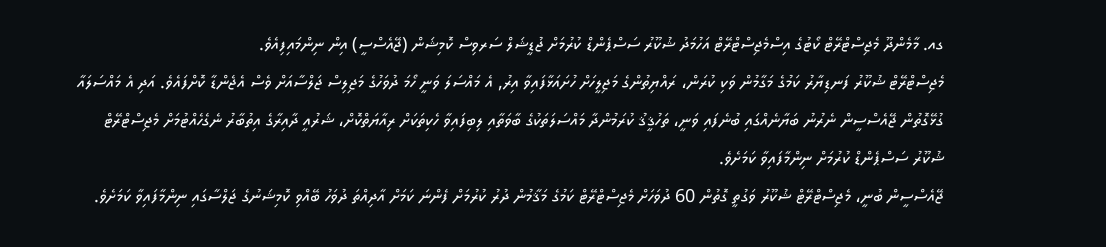ގއ. މާމެންދޫ މެޖިސްޓްރޭޓް ކޯޓުގެ އިސްމެޖިސްޓްރޭޓް އަހުމަދު ޝުކޫރު ސަސްޕެންޑް ކުރުމަށް ޖުޑީޝަލް ސަރވިސް ކޮމިޝަން (ޖޭއެސްސީ) އިން ނިންމައިފިއެވެ.
މެޖިސްޓްރޭޓް ޝުކޫރު ފަނޑިޔާރު ކަމުގެ މަގާމުން ވަކި ކުރަން، ރައްޔިތުންގެ މަޖިލީހަށް ހުށައަޅާފައިވާ އިރު, އެ މައްސަލަ ވަނީ ހޯމަ ދުވަހުގެ މަޖިލިސް ޖަލްސާއަށް ވެސް އެޖެންޑާ ކޮށްފައެވެ. އަދި އެ މައްސަލައާ ގުޅޭގޮތުން ޖޭއެސްސީން ނެރުނު ބަޔާނެއްގައި ބުނެފައި ވަނީ، ތަހުޤީޤު ކުރަމުންދާ މައްސަލަތަކުގެ ބާވަތާއި ލިބިފައިވާ ހެކިތަކަށް ރިއާޔަތްކޮށް، ޝަރުއީ ދާއިރާގެ އިތުބާރު ނެގެހެއްޓުމަށް މެޖިސްޓްރޭޓް ޝުކޫރު ސަސްޕެންޑް ކުރުމަށް ނިންމާފައިވާ ކަމަށެވެ.
ޖޭއެސްސީން ބުނީ، މެޖިސްޓްރޭޓް ޝުކޫރު ވަގުތީ ގޮތުން 60 ދުވަހަށް މެޖިސްޓްރޭޓް ކަމުގެ މަޤާމުން ދުރު ކުރުމަށް ފެންނަ ކަމަށް އާދިއްތަ ދުވަހު ބޭއްވި ކޮމިޝަނުގެ ޖަލްސާގައި ނިންމާފައިވާ ކަމަށެވެ.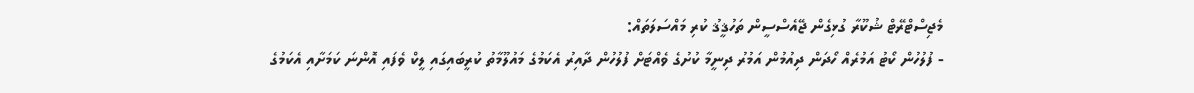މެޖިސްޓްރޭޓް ޝުކޫރާ ގުޅިގެން ޖޭއެސްސީން ތަހުޤީޤު ކުރި މައްސަލަތައް:
- ފުލުހުން ކޯޓު އަމުރެއް ހޯދަން ދިއުމުން އަމުރު ދިނީމާ ކުށުގެ ވެއްޓަށް ފުލުހުން ދާއިރު އެކަމުގެ މައުލޫމާތު ކުރީބައިގައި ލީކް ވެފައި އޮންނަ ކަމަށާއި އެކަމުގެ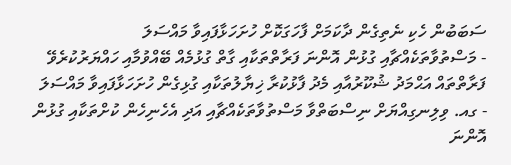ސަބަބުން ހެކި ނެތިގެން ދާކަމަށް ފާހަގަކޮށް ހުށަހަޅާފައިވާ މައްސަލަ
- މަސްތުވާތަކެއްޗާއި ގުޅުން އޮންނަ ފަރާތްތަކާއި ގާތް ގުޅުމެއް ބޭއްވުމާއި ހައްޔަރުކުރެވޭ ފަރާތްތައް އަޙްމަދު ޝުކޫރުއާއި މެދު ފާޅުކުރާ ޚިޔާލުތަކާއި ގުޅިގެން ހުށަހަޅާފައިވާ މައްސަލަ
- ގއ. ވިލިނގިއްޔަށް ނިސްބަތްވާ މަސްތުވާތަކެއްޗާއި އަދި އެހެނިހެން ކުށްތަކާއި ގުޅުން އޮންނަ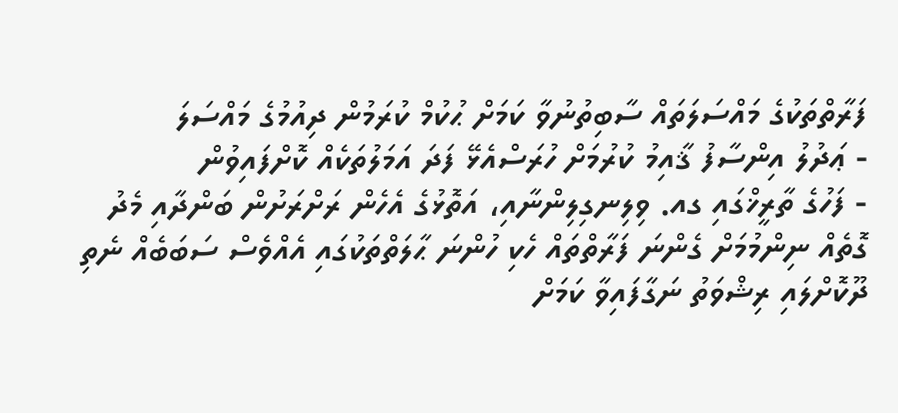ފަރާތްތަކުގެ މައްސަލަތައް ސާބިތުނުވާ ކަމަށް ޙުކުމް ކުރަމުން ދިއުމުގެ މައްސަލަ
- ޢަދުލު އިންސާފު ޤާއިމު ކުރުމަށް ހުރަސްއެޅޭ ފަދަ އަމަލުތަކެއް ކޮށްފައިވުން
- ފަހުގެ ތާރީޚްގައި ގއ. ވިލިނގިލިންނާއި، އަތޮޅުގެ އެހެން ރަށްރަށުން ބަންދާއި މެދު ގޮތެއް ނިންމުމަށް ގެންނަ ފަރާތްތައް ހެކި ހުންނަ ޙާލަތްތަކުގައި އެއްވެސް ސަބަބެއް ނެތި ދޫކޮށްލައި ރިޝްވަތު ނަގާފައިވާ ކަމަށް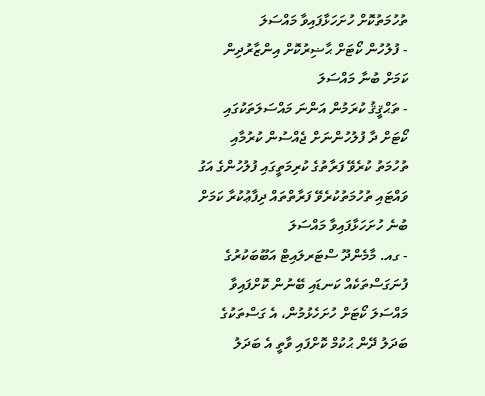ތުހުމަތުކޮށް ހުށަހަޅާފައިވާ މައްސަލަ
- ފުލުހުން ކޯޓަށް ޙާޟިރުކޮށް އިންޒާރުދިން ކަމަށް ބުނާ މައްސަލަ
- ތަޙްޤީޤު ކުރަމުން އަންނަ މައްސަލަތަކުގައި ކޯޓަށް ދާ ފުލުހުންނަށް ޖެއްސުން ކުރުމާއި ތުހުމަތު ކުރެވޭ ފަރާތުގެ ކުރިމަތީގައި ފުލުހުންގެ އަގު ވައްޓައި ތުހުމަތުކުރެވޭ ފަރާތްތައް ދިފާޢުކުރާ ކަމަށް ބުނެ ހުށަހަޅާފައިވާ މައްސަލަ
- ގއ. މާމެންދޫ ސްޓަރލައިޓް އަބޫބަކުރުގެ ފުނަގަސްތަކެއް ކަނޑައި ބޭނުން ކޮށްފައިވާ މައްސަލަ ކޯޓަށް ހުށަހެޅުމުން، އެ ގަސްތަކުގެ ބަދަލު ދޭން ޙުކުމް ކޮށްފައި ވާތީ އެ ބަދަލު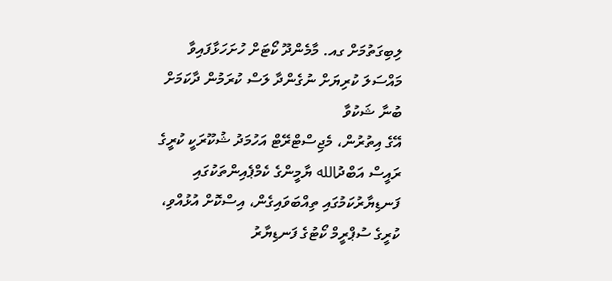ލިބިގަތުމަށް ގއ. މާމެންދޫ ކޯޓަށް ހުށަހަޅާފައިވާ މައްސަލަ ކުރިޔަށް ނުގެންދާ ލަސް ކުރަމުން ދާކަމަށް ބުނާ ޝަކުވާ
އޭގެ އިތުރުން، މެޖިސްޓްރޭޓް އަހުމަދު ޝުކޫރަކީ ކުރީގެ ރައީސް އަބްދުالله ޔާމީންގެ ކެމްޕެއިންތަކުގައި ފަނޑިޔާރުކަމުގައި ތިއްބަވައިގެން، އިސްކޮށް އުޅުއްވި، ކުރީގެ ސުޕްރީމް ކޯޓުގެ ފަނޑިޔާރު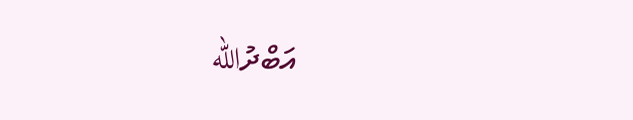އަބްދުالله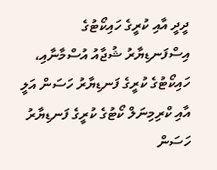ދީދީ އާއި ކުރީގެ ހައިކޯޓުގެ އިސްފަނޑިޔާރު ޝުޖާއު އުސްމާނާއި، ހައިކޯޓުގެ ކުރީގެ ފަނޑިޔާރު ހަސަން އަލީ އާއި ކްރިމިނަލް ކޯޓުގެ ކުރީގެ ފަނޑިޔާރު ހަސަން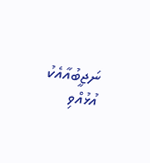ނަޖީބުއާއެކު އުޅުއްވި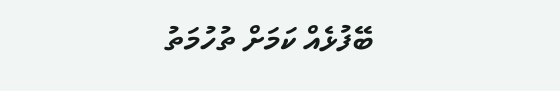ބޭފުޅެއް ކަމަށް ތުހުމަތު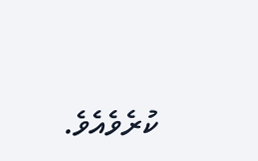ކުރެވެއެވެ.